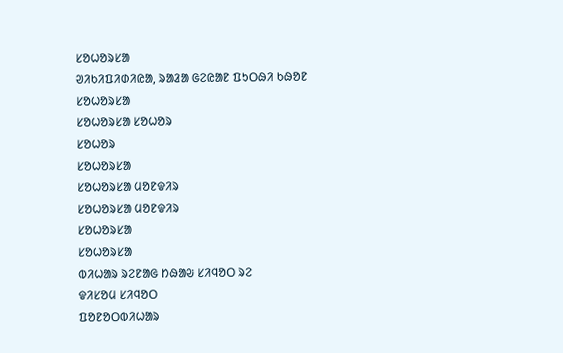ᱥᱚᱦᱚᱨᱥᱟ
ᱣᱤᱠᱤᱯᱤᱰᱤᱭᱟ, ᱨᱟᱲᱟ ᱜᱮᱭᱟᱱ ᱯᱩᱛᱷᱤ ᱠᱷᱚᱱ
ᱥᱚᱦᱚᱨᱥᱟ
ᱥᱚᱦᱚᱨᱥᱟ ᱥᱚᱦᱚᱨ
ᱥᱚᱦᱚᱨ
ᱥᱚᱦᱚᱨᱥᱟ
ᱥᱚᱦᱚᱨᱥᱟ ᱢᱚᱱᱫᱤᱨ
ᱥᱚᱦᱚᱨᱥᱟ ᱢᱚᱱᱫᱤᱨ
ᱥᱚᱦᱚᱨᱥᱟ
ᱥᱚᱦᱚᱨᱥᱟ
ᱵᱤᱦᱟᱨ ᱨᱮᱱᱟᱜ ᱴᱷᱟᱶ ᱥᱤᱧᱚᱛ ᱨᱮ
ᱫᱤᱥᱚᱢ ᱥᱤᱧᱚᱛ
ᱯᱚᱱᱚᱛᱵᱤᱦᱟᱨ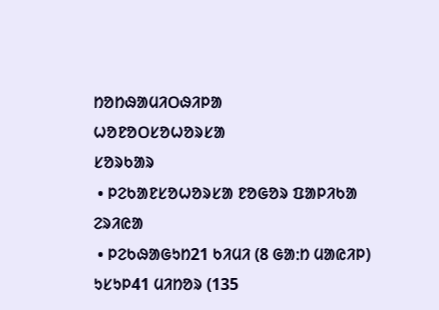ᱴᱚᱴᱷᱟᱢᱤᱛᱷᱤᱞᱟ
ᱦᱚᱱᱚᱛᱥᱚᱦᱚᱨᱥᱟ
ᱥᱚᱨᱠᱟᱨ
 • ᱞᱮᱠᱟᱱᱥᱚᱦᱚᱨᱥᱟ ᱱᱚᱜᱚᱨ ᱯᱟᱞᱤᱠᱟ
ᱮᱨᱤᱭᱟ
 • ᱞᱮᱠᱷᱟᱜᱩᱴ21 ᱠᱤᱢᱤ (8 ᱜᱟᱺᱴ ᱢᱟᱭᱤᱞ)
ᱩᱥᱩᱞ41 ᱢᱤᱴᱚᱨ (135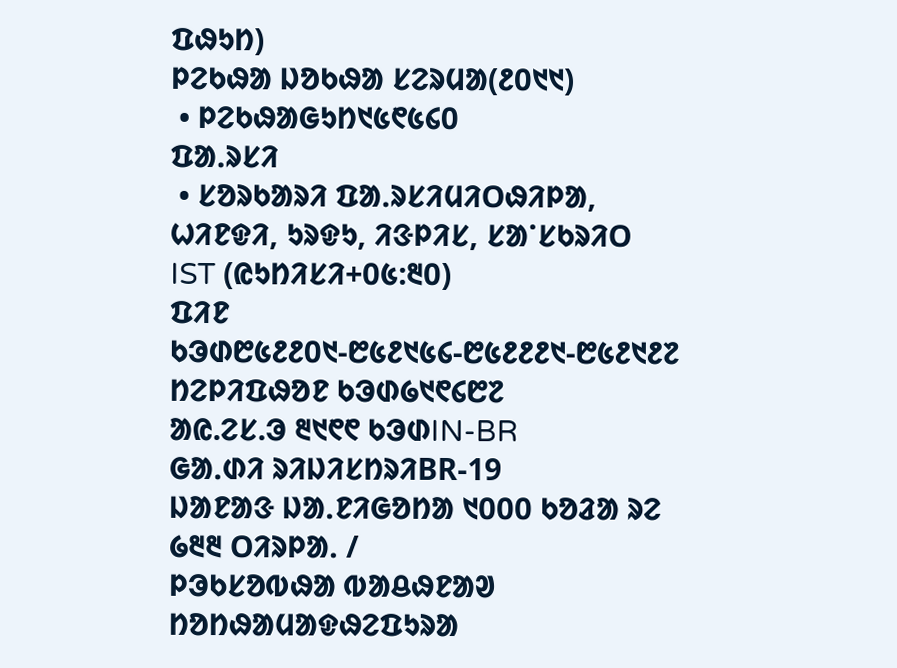ᱯᱷᱩᱴ)
ᱞᱮᱠᱷᱟ ᱡᱚᱠᱷᱟ ᱥᱮᱨᱢᱟ(᱒᱐᱑᱑)
 • ᱞᱮᱠᱷᱟᱜᱩᱴ᱑᱕᱖᱕᱔᱐
ᱯᱟᱹᱨᱥᱤ
 • ᱥᱚᱨᱠᱟᱨᱤ ᱯᱟᱹᱨᱥᱤᱢᱤᱛᱷᱤᱞᱟ, ᱦᱤᱱᱫᱤ, ᱩᱨᱫᱩ, ᱤᱝᱞᱤᱥ, ᱥᱟᱸᱥᱠᱨᱤᱛ
IST (ᱭᱩᱴᱤᱥᱤ+᱐᱕:᱓᱐)
ᱯᱤᱱ ᱠᱳᱰ᱘᱕᱒᱒᱐᱑-᱘᱕᱒᱑᱕᱔-᱘᱕᱒᱒᱒᱑-᱘᱕᱒᱑᱒᱗
ᱴᱮᱞᱤᱯᱷᱚᱱ ᱠᱳᱰ᱙᱑᱖᱔᱘᱗
ᱟᱭ.ᱮᱥ.ᱳ ᱓᱑᱖᱖ ᱠᱳᱰIN-BR
ᱜᱟᱹᱰᱤ ᱨᱤᱡᱤᱥᱴᱨᱤBR-19
ᱡᱟᱱᱟᱝ ᱡᱟᱹᱱᱤᱜᱚᱴᱟ ᱑᱐᱐᱐ ᱠᱚᱲᱟ ᱨᱮ ᱙᱓᱓ ᱛᱤᱨᱞᱟᱹ /
ᱞᱳᱠᱥᱚᱵᱷᱟ ᱵᱟᱪᱷᱱᱟᱣ ᱴᱚᱴᱷᱟᱢᱟᱫᱷᱮᱯᱩᱨᱟ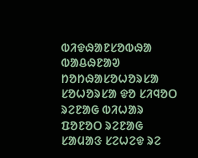ᱵᱤᱫᱷᱟᱱᱥᱚᱵᱷᱟ ᱵᱟᱪᱷᱱᱟᱣ ᱴᱚᱴᱷᱟᱥᱚᱦᱚᱨᱥᱟ
ᱥᱚᱦᱚᱨᱥᱟ ᱫᱚ ᱥᱤᱧᱚᱛ ᱨᱮᱱᱟᱜ ᱵᱤᱦᱟᱨ ᱯᱚᱱᱚᱛ ᱨᱮᱱᱟᱜ ᱥᱟᱢᱟᱝ ᱥᱮᱦᱮᱫ ᱨᱮ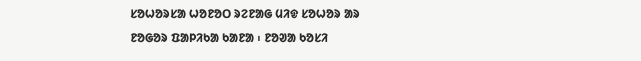ᱥᱚᱦᱚᱨᱥᱟ ᱦᱚᱱᱚᱛ ᱨᱮᱱᱟᱜ ᱢᱤᱫ ᱥᱚᱦᱚᱨ ᱟᱨ ᱱᱚᱜᱚᱨ ᱯᱟᱞᱤᱠᱟ ᱠᱟᱱᱟ ᱾ ᱱᱚᱣᱟ ᱠᱚᱥᱤ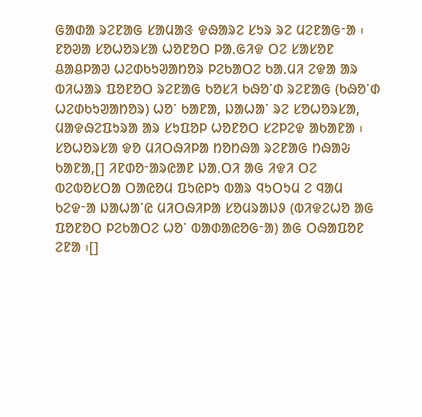ᱜᱟᱰᱟ ᱨᱮᱱᱟᱜ ᱥᱟᱢᱟᱝ ᱫᱷᱟᱨᱮ ᱥᱩᱨ ᱨᱮ ᱢᱮᱱᱟᱜᱼᱟ ᱾ ᱱᱚᱣᱟ ᱥᱚᱦᱚᱨᱥᱟ ᱦᱚᱱᱚᱛ ᱞᱟᱹᱜᱤᱫ ᱛᱮ ᱥᱟᱥᱚᱱ ᱪᱟᱪᱞᱟᱣ ᱦᱮᱰᱠᱩᱣᱟᱴᱚᱨ ᱞᱮᱠᱟᱛᱮ ᱠᱟᱹᱢᱤ ᱮᱫᱟ ᱟᱨ ᱵᱤᱦᱟᱨ ᱯᱚᱱᱚᱛ ᱨᱮᱱᱟᱜ ᱠᱚᱥᱤ ᱠᱷᱚᱸᱰ ᱨᱮᱱᱟᱜ (ᱠᱷᱚᱸᱰ ᱦᱮᱰᱠᱩᱣᱟᱴᱚᱨ) ᱦᱚᱸ ᱠᱟᱱᱟ, ᱡᱟᱦᱟᱸ ᱨᱮ ᱥᱚᱦᱚᱨᱥᱟ, ᱢᱟᱫᱷᱮᱯᱩᱨᱟ ᱟᱨ ᱥᱩᱯᱚᱞ ᱦᱚᱱᱚᱛ ᱥᱮᱞᱮᱫ ᱟᱠᱟᱱᱟ ᱾
ᱥᱚᱦᱚᱨᱥᱟ ᱫᱚ ᱢᱤᱛᱷᱤᱞᱟ ᱴᱚᱴᱷᱟ ᱨᱮᱱᱟᱜ ᱴᱷᱟᱶ ᱠᱟᱱᱟ,[] ᱤᱱᱰᱚᱼᱟᱨᱭᱟᱱ ᱡᱟᱹᱛᱤ ᱟᱜ ᱤᱫᱤ ᱛᱮ ᱵᱮᱵᱚᱥᱛᱟ ᱛᱟᱭᱚᱢ ᱯᱩᱭᱞᱩ ᱵᱟᱨ ᱧᱩᱛᱩᱢ ᱮ ᱧᱟᱢ ᱠᱮᱫᱼᱟ ᱡᱟᱦᱟᱸᱭ ᱢᱤᱛᱷᱤᱞᱟ ᱥᱚᱢᱨᱟᱡᱽ (ᱵᱤᱫᱮᱦᱚ ᱟᱜ ᱯᱚᱱᱚᱛ ᱞᱮᱠᱟᱛᱮ ᱦᱚᱸ ᱵᱟᱰᱟᱭᱚᱜᱼᱟ) ᱟᱜ ᱛᱷᱟᱯᱚᱱ ᱮᱱᱟ ᱾[]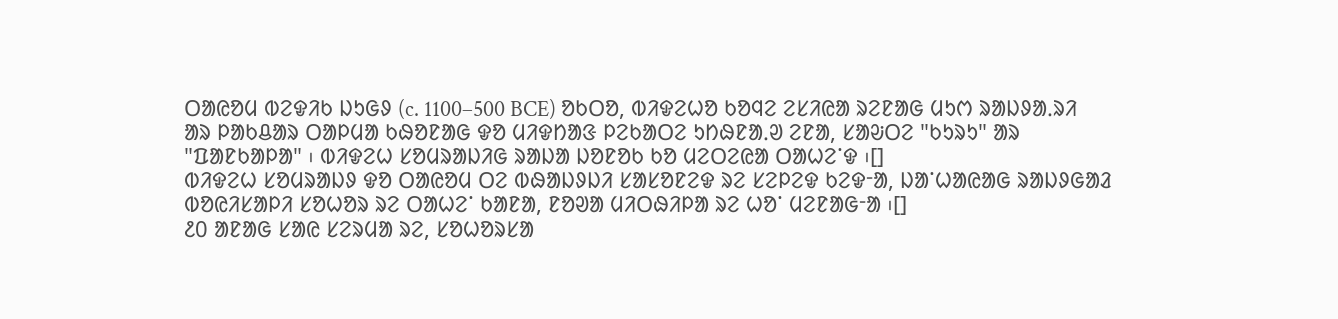ᱛᱟᱭᱚᱢ ᱵᱮᱫᱤᱠ ᱡᱩᱜᱽ (c. 1100–500 BCE) ᱚᱠᱛᱚ, ᱵᱤᱫᱮᱦᱚ ᱠᱚᱧᱮ ᱮᱥᱤᱭᱟ ᱨᱮᱱᱟᱜ ᱢᱩᱬ ᱨᱟᱡᱽᱟᱹᱨᱤ ᱟᱨ ᱞᱟᱠᱪᱟᱨ ᱛᱟᱞᱢᱟ ᱠᱷᱚᱱᱟᱜ ᱫᱚ ᱢᱤᱫᱴᱟᱝ ᱞᱮᱠᱟᱛᱮ ᱩᱴᱷᱱᱟᱹᱣ ᱮᱱᱟ, ᱥᱟᱶᱛᱮ "ᱠᱩᱨᱩ" ᱟᱨ "ᱯᱟᱱᱠᱟᱞᱟ" ᱾ ᱵᱤᱫᱮᱦ ᱥᱚᱢᱨᱟᱡᱤᱜ ᱨᱟᱡᱟ ᱡᱚᱱᱚᱠ ᱠᱚ ᱢᱮᱛᱮᱭᱟ ᱛᱟᱦᱮᱸᱫ ᱾[]
ᱵᱤᱫᱮᱦ ᱥᱚᱢᱨᱟᱡᱽ ᱫᱚ ᱛᱟᱭᱚᱢ ᱛᱮ ᱵᱷᱟᱡᱽᱡᱤ ᱥᱟᱥᱚᱱᱮᱫ ᱨᱮ ᱥᱮᱞᱮᱫ ᱠᱮᱫᱼᱟ, ᱡᱟᱸᱦᱟᱭᱟᱜ ᱨᱟᱡᱽᱜᱟᱲ ᱵᱚᱭᱤᱥᱟᱞᱤ ᱥᱚᱦᱚᱨ ᱨᱮ ᱛᱟᱦᱮᱸ ᱠᱟᱱᱟ, ᱱᱚᱣᱟ ᱢᱤᱛᱷᱤᱞᱟ ᱨᱮ ᱦᱚᱸ ᱢᱮᱱᱟᱜᱼᱟ ᱾[]
᱒᱐ ᱟᱱᱟᱜ ᱥᱟᱭ ᱥᱮᱨᱢᱟ ᱨᱮ, ᱥᱚᱦᱚᱨᱥᱟ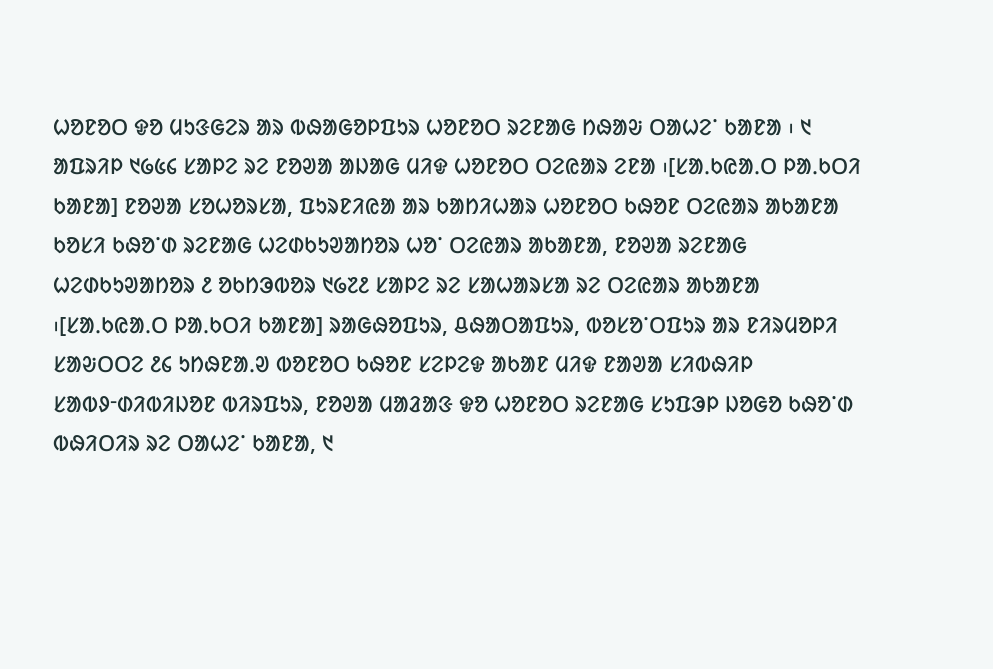ᱦᱚᱱᱚᱛ ᱫᱚ ᱢᱩᱝᱜᱮᱨ ᱟᱨ ᱵᱷᱟᱜᱚᱞᱯᱩᱨ ᱦᱚᱱᱚᱛ ᱨᱮᱱᱟᱜ ᱴᱷᱟᱶ ᱛᱟᱦᱮᱸ ᱠᱟᱱᱟ ᱾ ᱑ ᱟᱯᱨᱤᱞ ᱑᱙᱕᱔ ᱥᱟᱞᱮ ᱨᱮ ᱱᱚᱣᱟ ᱟᱡᱟᱜ ᱢᱤᱫ ᱦᱚᱱᱚᱛ ᱛᱮᱭᱟᱨ ᱮᱱᱟ ᱾[ᱥᱟᱹᱠᱭᱟᱹᱛ ᱞᱟᱹᱠᱛᱤ ᱠᱟᱱᱟ] ᱱᱚᱣᱟ ᱥᱚᱦᱚᱨᱥᱟ, ᱯᱩᱨᱱᱤᱭᱟ ᱟᱨ ᱠᱟᱴᱤᱦᱟᱨ ᱦᱚᱱᱚᱛ ᱠᱷᱚᱱ ᱛᱮᱭᱟᱨ ᱟᱠᱟᱱᱟ ᱠᱚᱥᱤ ᱠᱷᱚᱸᱰ ᱨᱮᱱᱟᱜ ᱦᱮᱰᱠᱩᱣᱟᱴᱚᱨ ᱦᱚᱸ ᱛᱮᱭᱟᱨ ᱟᱠᱟᱱᱟ, ᱱᱚᱣᱟ ᱨᱮᱱᱟᱜ ᱦᱮᱰᱠᱩᱣᱟᱴᱚᱨ ᱒ ᱚᱠᱴᱳᱵᱚᱨ ᱑᱙᱗᱒ ᱥᱟᱞᱮ ᱨᱮ ᱥᱟᱦᱟᱨᱥᱟ ᱨᱮ ᱛᱮᱭᱟᱨ ᱟᱠᱟᱱᱟ ᱾[ᱥᱟᱹᱠᱭᱟᱹᱛ ᱞᱟᱹᱠᱛᱤ ᱠᱟᱱᱟ] ᱨᱟᱜᱷᱚᱯᱩᱨ, ᱪᱷᱟᱛᱟᱯᱩᱨ, ᱵᱚᱥᱚᱸᱛᱯᱩᱨ ᱟᱨ ᱱᱤᱨᱢᱚᱞᱤ ᱥᱟᱶᱛᱛᱮ ᱒᱔ ᱩᱴᱷᱱᱟᱹᱣ ᱵᱚᱱᱚᱛ ᱠᱷᱚᱱ ᱥᱮᱞᱮᱫ ᱟᱠᱟᱱ ᱢᱤᱫ ᱱᱟᱣᱟ ᱥᱤᱵᱷᱤᱞ ᱥᱟᱵᱽᱼᱰᱤᱵᱤᱡᱚᱱ ᱵᱤᱨᱯᱩᱨ, ᱱᱚᱣᱟ ᱢᱟᱲᱟᱝ ᱫᱚ ᱦᱚᱱᱚᱛ ᱨᱮᱱᱟᱜ ᱥᱩᱯᱳᱞ ᱡᱚᱜᱚ ᱠᱷᱚᱸᱰ ᱵᱷᱤᱛᱤᱨ ᱨᱮ ᱛᱟᱦᱮᱸ ᱠᱟᱱᱟ, ᱑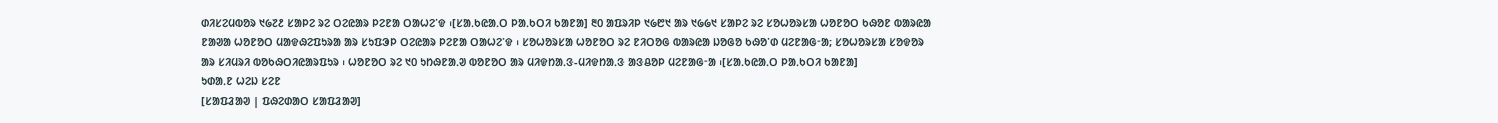ᱰᱤᱥᱮᱢᱵᱚᱨ ᱑᱙᱗᱒ ᱥᱟᱞᱮ ᱨᱮ ᱛᱮᱭᱟᱨ ᱞᱮᱱᱟ ᱛᱟᱦᱮᱸᱫ ᱾[ᱥᱟᱹᱠᱭᱟᱹᱛ ᱞᱟᱹᱠᱛᱤ ᱠᱟᱱᱟ] ᱓᱐ ᱟᱯᱨᱤᱞ ᱑᱙᱘᱑ ᱟᱨ ᱑᱙᱙᱑ ᱥᱟᱞᱮ ᱨᱮ ᱥᱚᱦᱚᱨᱥᱟ ᱦᱚᱱᱚᱛ ᱠᱷᱚᱱ ᱵᱟᱨᱭᱟ ᱱᱟᱣᱟ ᱦᱚᱱᱚᱛ ᱢᱟᱫᱷᱮᱯᱩᱨᱟ ᱟᱨ ᱥᱩᱯᱳᱞ ᱛᱮᱭᱟᱨ ᱞᱮᱱᱟ ᱛᱟᱦᱮᱸᱫ ᱾ ᱥᱚᱦᱚᱨᱥᱟ ᱦᱚᱱᱚᱛ ᱨᱮ ᱱᱤᱛᱚᱜ ᱵᱟᱨᱭᱟ ᱡᱚᱜᱚ ᱠᱷᱚᱸᱰ ᱢᱮᱱᱟᱜᱼᱟ; ᱥᱚᱦᱚᱨᱥᱟ ᱥᱚᱫᱚᱨ ᱟᱨ ᱥᱤᱢᱨᱤ ᱵᱚᱠᱷᱛᱤᱭᱟᱨᱯᱩᱨ ᱾ ᱦᱚᱱᱚᱛ ᱨᱮ ᱑᱐ ᱩᱴᱷᱱᱟᱹᱣ ᱵᱚᱱᱚᱛ ᱟᱨ ᱢᱤᱫᱴᱟᱹᱝ-ᱢᱤᱫᱴᱟᱹᱝ ᱟᱝᱪᱚᱞ ᱢᱮᱱᱟᱜᱼᱟ ᱾[ᱥᱟᱹᱠᱭᱟᱹᱛ ᱞᱟᱹᱠᱛᱤ ᱠᱟᱱᱟ]
ᱩᱰᱟᱹᱱ ᱦᱮᱡ ᱥᱮᱱ
[ᱥᱟᱯᱲᱟᱣ | ᱯᱷᱮᱰᱟᱛ ᱥᱟᱯᱲᱟᱣ]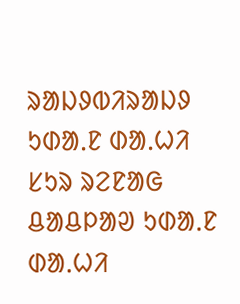ᱨᱟᱡᱽᱵᱤᱨᱟᱡᱽ ᱩᱰᱟᱹᱱ ᱰᱟᱹᱦᱤ ᱥᱩᱨ ᱨᱮᱱᱟᱜ ᱪᱟᱪᱞᱟᱣ ᱩᱰᱟᱹᱱ ᱰᱟᱹᱦᱤ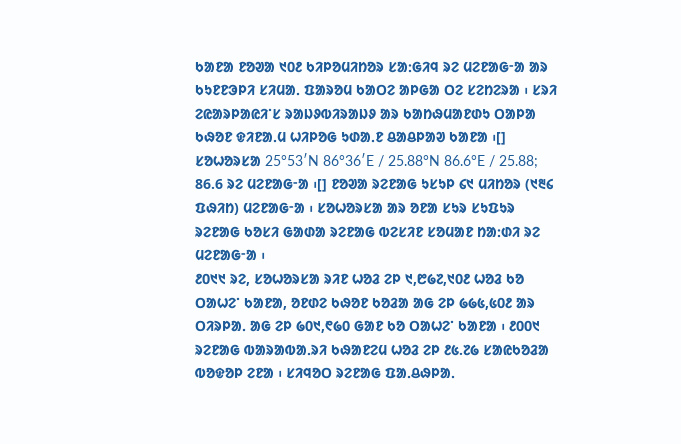ᱠᱟᱱᱟ ᱱᱚᱣᱟ ᱑᱐᱒ ᱠᱤᱞᱚᱢᱤᱴᱚᱨ ᱥᱟᱺᱜᱤᱧ ᱨᱮ ᱢᱮᱱᱟᱜᱼᱟ ᱟᱨ ᱠᱩᱱᱱᱳᱞᱤ ᱥᱤᱢᱟᱹ ᱯᱟᱨᱚᱢ ᱠᱟᱛᱮ ᱟᱞᱜᱟ ᱛᱮ ᱥᱮᱴᱮᱨᱟ ᱾ ᱥᱨᱤ ᱮᱭᱟᱨᱞᱟᱭᱤᱸᱥ ᱨᱟᱡᱽᱵᱤᱨᱟᱡᱽ ᱟᱨ ᱠᱟᱴᱷᱢᱟᱱᱰᱩ ᱛᱟᱞᱟ ᱠᱷᱚᱱ ᱫᱤᱱᱟᱹᱢ ᱦᱤᱞᱚᱜ ᱩᱰᱟᱹᱱ ᱪᱟᱪᱞᱟᱣ ᱠᱟᱱᱟ ᱾[]
ᱥᱚᱦᱚᱨᱥᱟ 25°53′N 86°36′E / 25.88°N 86.6°E / 25.88; 86.6 ᱨᱮ ᱢᱮᱱᱟᱜᱼᱟ ᱾[] ᱱᱚᱣᱟ ᱨᱮᱱᱟᱜ ᱩᱥᱩᱞ ᱔᱑ ᱢᱤᱴᱚᱨ (᱑᱓᱔ ᱯᱷᱤᱴ) ᱢᱮᱱᱟᱜᱼᱟ ᱾ ᱥᱚᱦᱚᱨᱥᱟ ᱟᱨ ᱚᱱᱟ ᱥᱩᱨ ᱥᱩᱯᱩᱨ ᱨᱮᱱᱟᱜ ᱠᱚᱥᱤ ᱜᱟᱰᱟ ᱨᱮᱱᱟᱜ ᱵᱮᱥᱤᱱ ᱥᱚᱢᱟᱱ ᱴᱟᱺᱰᱤ ᱨᱮ ᱢᱮᱱᱟᱜᱼᱟ ᱾
᱒᱐᱑᱑ ᱨᱮ, ᱥᱚᱦᱚᱨᱥᱟ ᱨᱤᱱ ᱦᱚᱲ ᱮᱞ ᱑,᱘᱙᱗,᱑᱐᱒ ᱦᱚᱲ ᱠᱚ ᱛᱟᱦᱮᱸ ᱠᱟᱱᱟ, ᱚᱱᱰᱮ ᱠᱷᱚᱱ ᱠᱚᱲᱟ ᱟᱜ ᱮᱞ ᱙᱙᱕,᱕᱐᱒ ᱟᱨ ᱛᱤᱨᱞᱟᱹ ᱟᱜ ᱮᱞ ᱙᱐᱑,᱖᱙᱐ ᱜᱟᱱ ᱠᱚ ᱛᱟᱦᱮᱸ ᱠᱟᱱᱟ ᱾ ᱒᱐᱐᱑ ᱨᱮᱱᱟᱜ ᱵᱟᱨᱟᱵᱟᱹᱨᱤ ᱠᱷᱟᱱᱮᱢ ᱦᱚᱲ ᱮᱞ ᱒᱕.᱗᱙ ᱥᱟᱭᱠᱚᱲᱟ ᱵᱚᱫᱚᱞ ᱮᱱᱟ ᱾ ᱥᱤᱧᱚᱛ ᱨᱮᱱᱟᱜ ᱯᱟᱹᱪᱷᱞᱟᱹ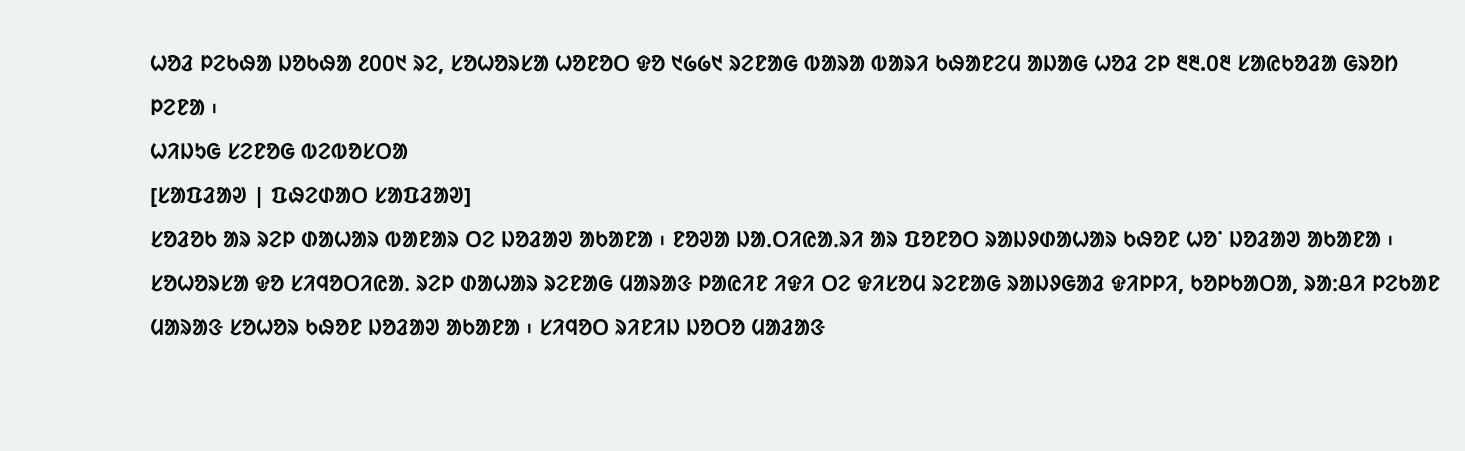ᱦᱚᱲ ᱞᱮᱠᱷᱟ ᱡᱚᱠᱷᱟ ᱒᱐᱐᱑ ᱨᱮ, ᱥᱚᱦᱚᱨᱥᱟ ᱦᱚᱱᱚᱛ ᱫᱚ ᱑᱙᱙᱑ ᱨᱮᱱᱟᱜ ᱵᱟᱨᱟ ᱵᱟᱨᱤ ᱠᱷᱟᱱᱮᱢ ᱟᱡᱟᱜ ᱦᱚᱲ ᱮᱞ ᱓᱓.᱐᱓ ᱥᱟᱭᱠᱚᱲᱟ ᱜᱨᱚᱴ ᱞᱮᱱᱟ ᱾
ᱦᱤᱡᱩᱜ ᱥᱮᱱᱚᱜ ᱵᱮᱵᱚᱥᱛᱟ
[ᱥᱟᱯᱲᱟᱣ | ᱯᱷᱮᱰᱟᱛ ᱥᱟᱯᱲᱟᱣ]
ᱥᱚᱲᱚᱠ ᱟᱨ ᱨᱮᱞ ᱰᱟᱦᱟᱨ ᱵᱟᱱᱟᱨ ᱛᱮ ᱡᱚᱲᱟᱣ ᱟᱠᱟᱱᱟ ᱾ ᱱᱚᱣᱟ ᱡᱟᱹᱛᱤᱭᱟᱹᱨᱤ ᱟᱨ ᱯᱚᱱᱚᱛ ᱨᱟᱡᱽᱰᱟᱦᱟᱨ ᱠᱷᱚᱱ ᱦᱚᱸ ᱡᱚᱲᱟᱣ ᱟᱠᱟᱱᱟ ᱾ ᱥᱚᱦᱚᱨᱥᱟ ᱫᱚ ᱥᱤᱧᱚᱛᱤᱭᱟᱹ ᱨᱮᱞ ᱰᱟᱦᱟᱨ ᱨᱮᱱᱟᱜ ᱢᱟᱨᱟᱝ ᱞᱟᱭᱤᱱ ᱤᱫᱤ ᱛᱮ ᱫᱤᱥᱚᱢ ᱨᱮᱱᱟᱜ ᱨᱟᱡᱽᱜᱟᱲ ᱫᱤᱞᱞᱤ, ᱠᱚᱞᱠᱟᱛᱟ, ᱨᱟᱺᱪᱤ ᱞᱮᱠᱟᱱ ᱢᱟᱨᱟᱝ ᱥᱚᱦᱚᱨ ᱠᱷᱚᱱ ᱡᱚᱲᱟᱣ ᱟᱠᱟᱱᱟ ᱾ ᱥᱤᱧᱚᱛ ᱨᱤᱱᱤᱡ ᱡᱚᱛᱚ ᱢᱟᱲᱟᱝ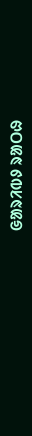ᱜᱟᱨᱤᱵᱽ ᱨᱟᱛᱷ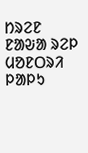ᱴᱨᱮᱱ ᱱᱟᱶᱟ ᱨᱮᱞ ᱢᱚᱱᱛᱨᱤ ᱞᱟᱞᱩ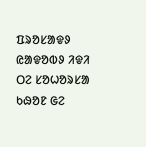ᱯᱨᱚᱥᱟᱫᱽ ᱭᱟᱫᱚᱵᱽ ᱤᱫᱤ ᱛᱮ ᱥᱚᱦᱚᱨᱥᱟ ᱠᱷᱚᱱ ᱜᱮ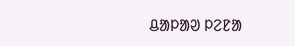ᱪᱟᱞᱟᱣ ᱞᱮᱱᱟ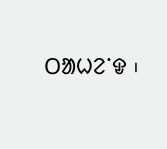ᱛᱟᱦᱮᱸᱫ ᱾